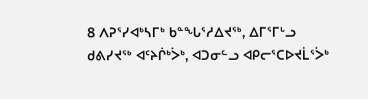8 ᐱᕈᕐᓯᐊᒃᓴᒥᒃ ᑲᓐᖓᕐᓱᐃᔪᖅ, ᐃᒥᕐᒥᒡᓗ ᑯᕕᓯᔪᖅ ᐊᑦᔨᒌᒃᐴᒃ, ᐊᑐᓂᓪᓗ ᐊᑭᓕᕐᑕᐅᔪᒫᕐᐴᒃ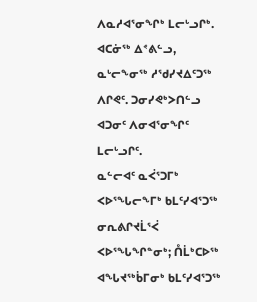ᐱᓇᓱᐊᕐᓂᖏᒃ ᒪᓕᒡᓗᒋᒃ.
ᐊᑕᓃᖅ ᐃᕝᕕᓪᓗ, ᓇᒡᓕᖕᓂᖅ ᓱᖁᓯᔪᐃᑦᑐᖅ ᐱᒋᕙᑦ. ᑐᓂᓯᕙᒃᐳᑎᓪᓗ ᐊᑐᓂᑦ ᐱᓂᐊᕐᓂᖏᑦ ᒪᓕᒡᓗᒋᑦ.
ᓇᓪᓕᐊᑦ ᓇᐹᕐᑐᒥᒃ ᐸᐅᕐᖓᓕᖕᒥᒃ ᑲᒪᑦᓯᐊᕐᑐᖅ ᓂᕆᕕᒋᔪᒫᕐᐹ ᐸᐅᕐᖓᖏᓐᓂᒃ; ᑍᒫᒃᑕᐅᖅ ᐊᖓᔪᖅᑳᒥᓂᒃ ᑲᒪᑦᓯᐊᕐᑐᖅ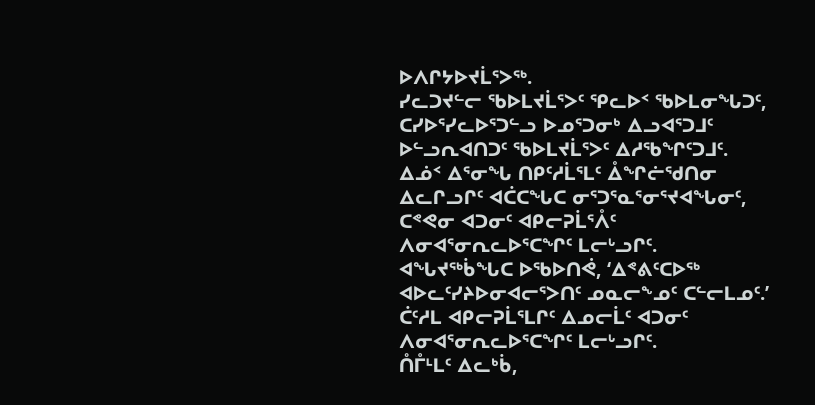ᐅᐱᒋᔭᐅᔪᒫᕐᐳᖅ.
ᓯᓚᑐᔪᓪᓕ ᖃᐅᒪᔪᒫᕐᐳᑦ ᕿᓚᐅᑉ ᖃᐅᒪᓂᖓᑐᑦ, ᑕᓯᐅᕐᓯᓚᐅᕐᑐᓪᓗ ᐅᓄᕐᑐᓂᒃ ᐃᓗᐊᕐᑐᒧᑦ ᐅᓪᓗᕆᐊᑎᑐᑦ ᖃᐅᒪᔪᒫᕐᐳᑦ ᐃᓱᖃᖏᑦᑐᒧᑦ.
ᐃᓅᑉ ᐃᕐᓂᖓ ᑎᑭᑦᓱᒫᕐᒪᑦ ᐂᖏᓖᖁᑎᓂ ᐃᓚᒋᓗᒋᑦ ᐊᑖᑕᖓᑕ ᓂᕐᑐᕐᓇᕐᓂᕐᔪᐊᖓᓂᑦ, ᑕᕝᕙᓂ ᐊᑐᓂᑦ ᐊᑭᓕᕈᒫᕐᐰᑦ ᐱᓂᐊᕐᓂᕆᓚᐅᕐᑕᖏᑦ ᒪᓕᒡᓗᒋᑦ.
ᐊᖓᔪᖅᑳᖓᑕ ᐅᖃᐅᑎᕚ, ‘ᐃᕝᕕᑦᑕᐅᖅ ᐊᐅᓚᑦᓯᔨᐅᓂᐊᓕᕐᐳᑎᑦ ᓄᓇᓕᖕᓄᑦ ᑕᓪᓕᒪᓄᑦ.’
ᑖᑦᓱᒪ ᐊᑭᓕᕈᒫᕐᒪᒋᑦ ᐃᓄᓕᒫᑦ ᐊᑐᓂᑦ ᐱᓂᐊᕐᓂᕆᓚᐅᕐᑕᖏᑦ ᒪᓕᒡᓗᒋᑦ.
ᑍᒤᒻᒪᑦ ᐃᓚᒃᑳ,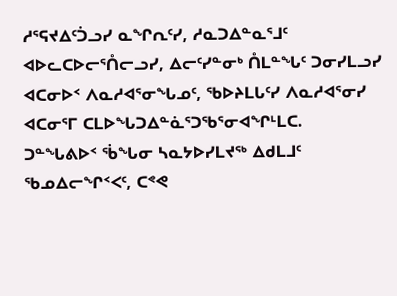ᓱᕐᕋᔪᐃᑦᑑᓗᓯ ᓇᖏᕆᑦᓯ, ᓱᓇᑐᐃᓐᓇᕐᒧᑦ ᐊᐅᓚᑕᐅᓕᕐᑍᓕᓗᓯ, ᐃᓕᑦᓯᓐᓂᒃ ᑍᒪᓐᖓᑦ ᑐᓂᓯᒪᓗᓯ ᐊᑕᓂᐅᑉ ᐱᓇᓱᐊᕐᓂᖓᓄᑦ, ᖃᐅᔨᒪᒐᑦᓯ ᐱᓇᓱᐊᕐᓂᓯ ᐊᑕᓂᕐᒥ ᑕᒪᐅᖓᑐᐃᓐᓈᕐᑐᖃᕐᓂᐊᖏᒻᒪᑕ.
ᑐᓐᖓᕕᐅᑉ ᖄᖓᓂ ᓴᓇᔭᐅᓯᒪᔪᖅ ᐃᑯᒪᒧᑦ ᖃᓄᐃᓕᖏᑉᐸᑦ, ᑕᕝᕙ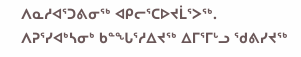ᐱᓇᓱᐊᕐᑐᕕᓂᖅ ᐊᑭᓕᕐᑕᐅᔪᒫᕐᐳᖅ.
ᐱᕈᕐᓯᐊᒃᓴᓂᒃ ᑲᓐᖓᕐᓱᐃᔪᖅ ᐃᒥᕐᒥᒡᓗ ᖁᕕᓯᔪᖅ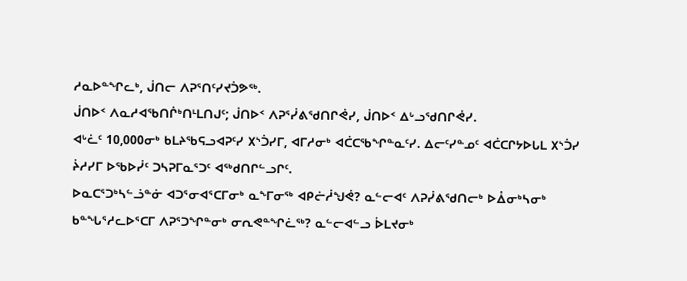ᓱᓇᐅᓐᖏᓚᒃ, ᒎᑎᓕ ᐱᕈᕐᑎᑦᓯᔪᑑᕗᖅ.
ᒎᑎᐅᑉ ᐱᓇᓱᐊᖃᑎᒌᒃᑎᒻᒪᑎᒍᑦ; ᒎᑎᐅᑉ ᐱᕈᕐᓰᕕᖁᑎᒋᕚᓯ, ᒎᑎᐅᑉ ᐃᒡᓗᖁᑎᒋᕚᓯ.
ᐊᒡᓛᑦ 10,000ᓂᒃ ᑲᒪᔨᖃᕋᓗᐊᕈᑦᓯ ᙭ᔅᑑᓯᒥ, ᐊᒥᓱᓂᒃ ᐊᑖᑕᖃᖏᓐᓇᑦᓯ. ᐃᓕᑦᓯᓐᓄᑦ ᐊᑖᑕᒋᔭᐅᒐᒪ ᙭ᔅᑑᓯ ᔩᓱᓯᒥ ᐅᖃᐅᓰᑦ ᑐᓴᕈᒥᓇᕐᑐᑦ ᐊᖅᑯᑎᒋᓪᓗᒋᑦ.
ᐅᓇᑕᕐᑐᒃᓴᓪᓘᓐᓃ ᐊᑐᕐᓂᐊᕐᑕᒥᓂᒃ ᓇᖕᒥᓂᖅ ᐊᑭᓖᓲᖑᕚ? ᓇᓪᓕᐊᑦ ᐱᕈᓰᕕᖁᑎᓕᒃ ᐅᐂᓂᒃᓴᓂᒃ ᑲᓐᖓᕐᓱᓚᐅᕐᑕᒥ ᐱᕈᕐᑐᖏᓐᓂᒃ ᓂᕆᕙᓐᖏᓛᖅ? ᓇᓪᓕᐊᓪᓗ ᐆᒪᔪᓂᒃ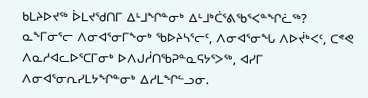ᑲᒪᔨᐅᔪᖅ ᐆᒪᔪᖁᑎᒥ ᐃᒻᒧᖏᓐᓂᒃ ᐃᒻᒧᒃᑖᕐᕕᖃᕐᐸᓐᖏᓛᖅ?
ᓇᖕᒥᓂᕐᓕ ᐱᓂᐊᕐᓂᒥᖕᓂᒃ ᖃᐅᔨᓴᕐᓕᑦ, ᐱᓂᐊᕐᓂᖓ ᐱᐅᔫᒃᐸᑦ, ᑕᕝᕙ ᐱᓇᓱᐊᓚᐅᕐᑕᒥᓂᒃ ᐅᐱᒍᓲᑎᖃᕈᓐᓇᕋᔭᕐᐳᖅ, ᐊᓯᒥ ᐱᓂᐊᕐᓂᕆᓯᒪᔭᖏᓐᓂᒃ ᐃᓱᒪᖏᓪᓗᓂ.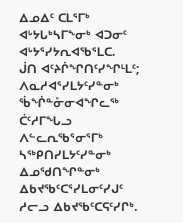ᐃᓄᐃᑦ ᑕᒪᕐᒥᒃ ᐊᒡᔭᒐᒃᓴᒥᖕᓂᒃ ᐊᑐᓂᑦ ᐊᒡᔭᕐᓯᔭᕆᐊᖃᕐᒪᑕ.
ᒎᑎ ᐊᑦᔨᒌᖏᑎᑦᓯᖏᒻᒪᑦ; ᐱᓇᓱᐊᕐᓯᒪᔭᑦᓯᓐᓂᒃ ᖄᖐᓐᓁᓂᐊᖏᓚᖅ ᑖᑦᓱᒥᖓᓗ ᐱᓪᓚᕆᖃᕐᓂᕐᒥᒃ ᓴᖅᑭᑎᓯᒪᔭᑦᓯᓐᓂᒃ ᐃᓄᖁᑎᖏᓐᓂᒃ ᐃᑲᔪᖃᑦᑕᕐᓯᒪᓂᑦᓯᒍᑦ ᓱᓕᓗ ᐃᑲᔪᖃᑦᑕᕋᑦᓯᒋᒃ.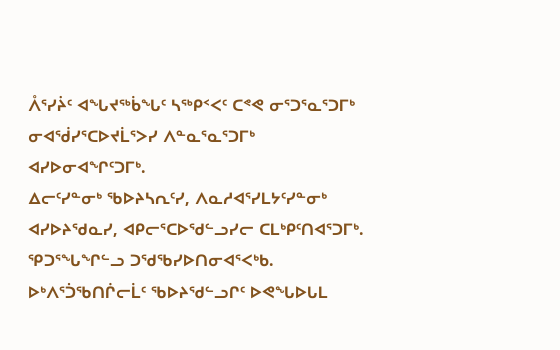ᐰᕐᓯᔩᑦ ᐊᖓᔪᖅᑳᖓᑦ ᓴᖅᑭᑉᐸᑦ ᑕᕝᕙ ᓂᕐᑐᕐᓇᕐᑐᒥᒃ ᓂᐊᖂᓯᕐᑕᐅᔪᒫᕐᐳᓯ ᐱᓐᓇᕐᓇᕐᑐᒥᒃ ᐊᓯᐅᓂᐊᖏᑦᑐᒥᒃ.
ᐃᓕᑦᓯᓐᓂᒃ ᖃᐅᔨᓴᕆᑦᓯ, ᐱᓇᓱᐊᕐᓯᒪᔭᑦᓯᓐᓂᒃ ᐊᓯᐅᔨᖁᓇᓯ, ᐊᑭᓕᕐᑕᐅᖁᓪᓗᓯᓕ ᑕᒪᒃᑭᑦᑎᐊᕐᑐᒥᒃ.
ᕿᑐᕐᖓᖏᓪᓗ ᑐᖁᖃᓯᐅᑎᓂᐊᕐᐸᒃᑲ. ᐅᒃᐱᕐᑑᖃᑎᒌᓕᒫᑦ ᖃᐅᔨᖁᓪᓗᒋᑦ ᐅᕙᖓᐅᒐᒪ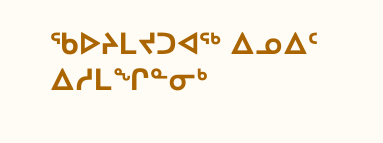ᖃᐅᔨᒪᔪᑐᐊᖅ ᐃᓄᐃᑦ ᐃᓱᒪᖏᓐᓂᒃ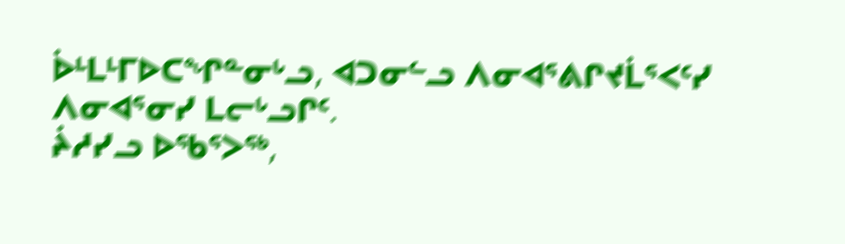ᐆᒻᒪᒻᒥᐅᑕᖏᓐᓂᒡᓗ, ᐊᑐᓂᓪᓗ ᐱᓂᐊᕐᕕᒋᔪᒫᕐᐸᑦᓯ ᐱᓂᐊᕐᓂᓯ ᒪᓕᒡᓗᒋᑦ.
ᔩᓱᓯᓗ ᐅᖃᕐᐳᖅ,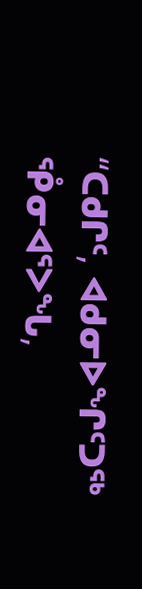“ᑕᑯᒋᑦ, ᐊᑯᓂᐅᖏᑦᑐᖅ ᕾᓂᐊᕐᐳᖓ,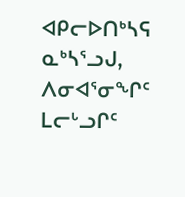ᐊᑭᓕᐅᑎᒃᓴᕋ ᓇᒃᓴᕐᓗᒍ, ᐱᓂᐊᕐᓂᖏᑦ ᒪᓕᒡᓗᒋᑦ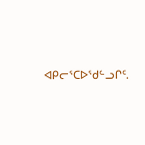ᐊᑭᓕᕐᑕᐅᖁᓪᓗᒋᑦ.